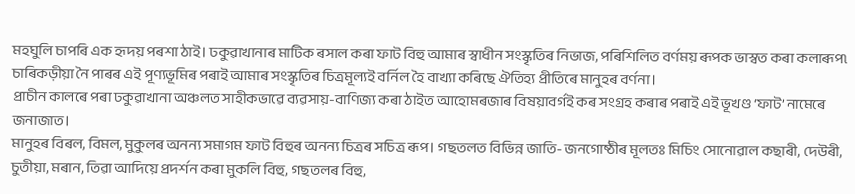মহঘুলি চাপৰি এক হৃদয় পৰশা ঠাই। ঢকুৱাখানাৰ মাটিক ৰসাল কৰা ফাট বিহু আমাৰ স্বাধীন সংস্কৃতিৰ নিভাজ, পৰিশিলিত বৰ্ণময় ৰূপক ভাস্বত কৰা কলাৰূপ৷ চাৰিকড়ীয়া নৈ পাৰৰ এই পূণ্যভূমিৰ পৰাই আমাৰ সংস্কৃতিৰ চিত্ৰমূল্যই বৰ্নিল হৈ বাখ্যা কৰিছে ঐতিহ্য প্ৰীতিৰে মানুহৰ বৰ্ণনা।
প্রাচীন কালৰে পৰা ঢকুৱাখানা অঞ্চলত সাহীকভাৱে ব্যৱসায়-বাণিজ্য কৰা ঠাইত আহোমৰজাৰ বিষয়াবৰ্গই কৰ সংগ্ৰহ কৰাৰ পৰাই এই ভূখণ্ড ‘ফাট’ নামেৰে জনাজাত।
মানুহৰ বিৰল, বিমল, মুকুলৰ অনন্য সমাগম ফাট বিহুৰ অনন্য চিত্ৰৰ সচিত্ৰ ৰূপ। গছতলত বিভিন্ন জাতি- জনগোষ্ঠীৰ মূলতঃ মিচিং সোনোৱাল কছাৰী, দেউৰী, চুতীয়া, মৰান, তিৱা আদিয়ে প্ৰদৰ্শন কৰা মুকলি বিহু, গছতলৰ বিহু,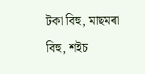টকা বিহু, মাছমৰা বিহু, শইচ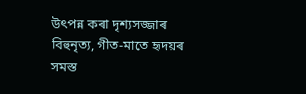উৎপন্ন কৰা দৃশ্যসজ্জাৰ বিহুনৃত্য, গীত-মাতে হৃদয়ৰ সমস্ত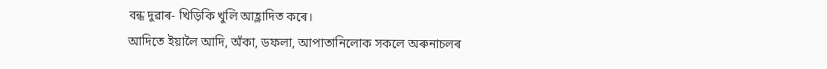বন্ধ দুৱাৰ- খিড়িকি খুলি আহ্লাদিত কৰে।
আদিতে ইয়ালৈ আদি, অঁকা, ডফলা, আপাতানিলোক সকলে অৰুনাচলৰ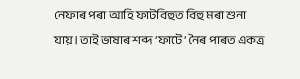নেফাৰ পৰা আহি ফাটবিহুত বিহু মৰা শুনা যায়। তাই ভাষাৰ শব্দ ‘ফাটে’ নৈৰ পাৰত একত্ৰ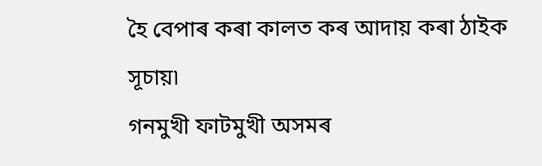হৈ বেপাৰ কৰা কালত কৰ আদায় কৰা ঠাইক সূচায়৷
গনমুখী ফাটমুখী অসমৰ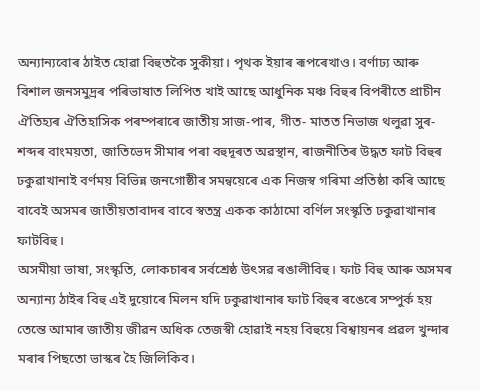অন্যান্যবোৰ ঠাইত হোৱা বিহুতকৈ সুকীয়া। পৃথক ইয়াৰ ৰূপৰেখাও। বর্ণাঢ্য আৰু বিশাল জনসমুদ্ৰৰ পৰিভাষাত লিপিত খাই আছে আধুনিক মঞ্চ বিহুৰ বিপৰীতে প্ৰাচীন ঐতিহ্যৰ ঐতিহাসিক পৰম্পৰাৰে জাতীয় সাজ-পাৰ, গীত- মাতত নিভাজ থলুৱা সুৰ-শব্দৰ বাংময়তা, জাতিভেদ সীমাৰ পৰা বহুদূৰত অৱস্থান, ৰাজনীতিৰ উদ্ধত ফাট বিহুৰ ঢকুৱাখানাই বৰ্ণময় বিভিন্ন জনগোষ্ঠীৰ সমন্বয়েৰে এক নিজস্ব গৰিমা প্ৰতিষ্ঠা কৰি আছে বাবেই অসমৰ জাতীয়তাবাদৰ বাবে স্বতন্ত্র একক কাঠামো বর্ণিল সংস্কৃতি ঢকুৱাখানাৰ ফাটবিহু।
অসমীয়া ভাষা, সংস্কৃতি, লোকচাৰৰ সৰ্বশ্ৰেষ্ঠ উৎসৱ ৰঙালীবিহু। ফাট বিহু আৰু অসমৰ অন্যান্য ঠাইৰ বিহু এই দুয়োৰে মিলন যদি ঢকুৱাখানাৰ ফাট বিহুৰ ৰঙেৰে সম্পুৰ্ক হয় তেন্তে আমাৰ জাতীয় জীৱন অধিক তেজস্বী হোৱাই নহয় বিহুয়ে বিশ্বায়নৰ প্ৰৱল খুন্দাৰ মৰাৰ পিছতো ভাস্কৰ হৈ জিলিকিব।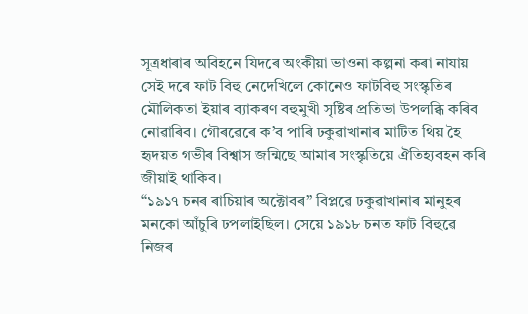সূত্ৰধাৰাৰ অবিহনে যিদৰে অংকীয়া ভাওনা কল্পনা কৰা নাযায় সেই দৰে ফাট বিহু নেদেখিলে কোনেও ফাটবিহু সংস্কৃতিৰ মৌলিকতা ইয়াৰ ব্যাকৰণ বহুমুখী সৃষ্টিৰ প্ৰতিভা উপলব্ধি কৰিব নোৱাৰিব। গৌৰৱেৰে ক’ব পাৰি ঢকুৱাখানাৰ মাটিত থিয় হৈ হৃদয়ত গভীৰ বিশ্বাস জন্মিছে আমাৰ সংস্কৃতিয়ে ঐতিহ্যবহন কৰি জীয়াই থাকিব।
“১৯১৭ চনৰ ৰাচিয়াৰ অক্টোবৰ” বিপ্লৱে ঢকুৱাখানাৰ মানুহৰ মনকো আঁচুৰি ঢপলাইছিল। সেয়ে ১৯১৮ চনত ফাট বিহুৱে নিজৰ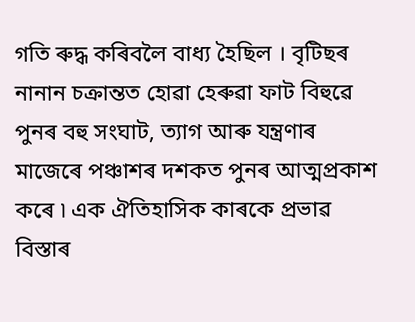গতি ৰুদ্ধ কৰিবলৈ বাধ্য হৈছিল । বৃটিছৰ নানান চক্ৰান্তত হোৱা হেৰুৱা ফাট বিহুৱে পুনৰ বহু সংঘাট, ত্যাগ আৰু যন্ত্ৰণাৰ মাজেৰে পঞ্চাশৰ দশকত পুনৰ আত্মপ্ৰকাশ কৰে ৷ এক ঐতিহাসিক কাৰকে প্রভাৱ বিস্তাৰ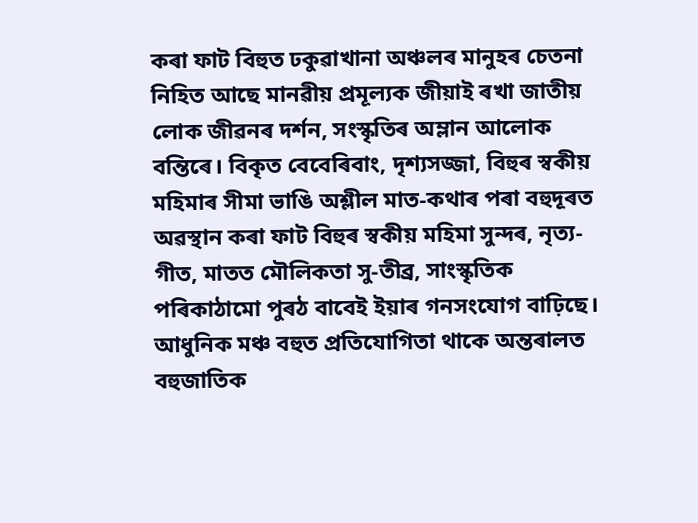কৰা ফাট বিহুত ঢকুৱাখানা অঞ্চলৰ মানুহৰ চেতনা নিহিত আছে মানৱীয় প্ৰমূল্যক জীয়াই ৰখা জাতীয় লোক জীৱনৰ দৰ্শন, সংস্কৃতিৰ অম্লান আলোক বন্তিৰে। বিকৃত বেবেৰিবাং, দৃশ্যসজ্জা, বিহুৰ স্বকীয় মহিমাৰ সীমা ভাঙি অশ্লীল মাত-কথাৰ পৰা বহুদূৰত অৱস্থান কৰা ফাট বিহুৰ স্বকীয় মহিমা সুন্দৰ, নৃত্য-গীত, মাতত মৌলিকতা সু-তীব্র, সাংস্কৃতিক পৰিকাঠামো পুৰঠ বাবেই ইয়াৰ গনসংযোগ বাঢ়িছে। আধুনিক মঞ্চ বহুত প্রতিযোগিতা থাকে অন্তৰালত বহুজাতিক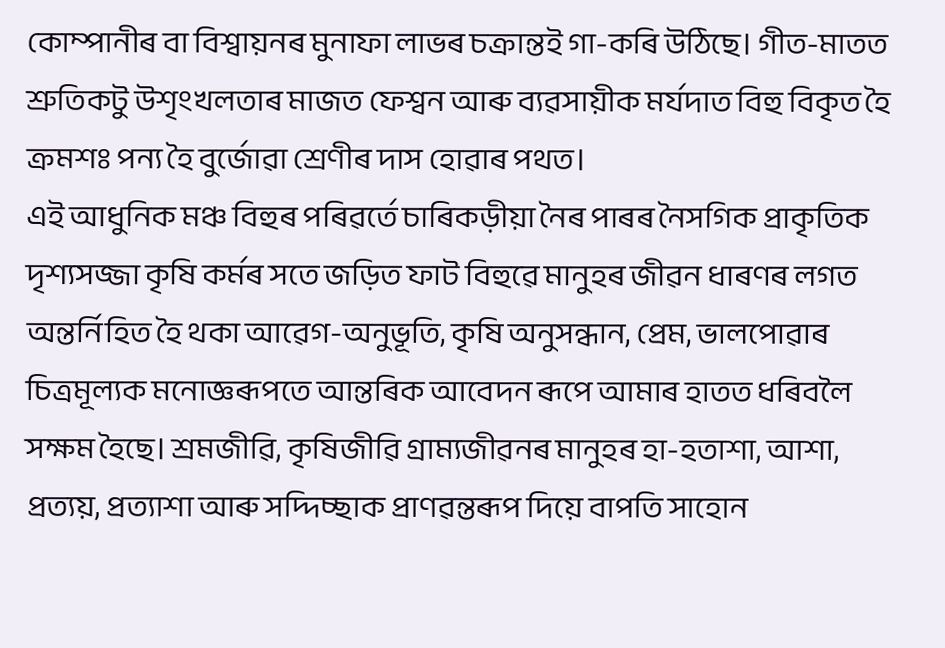কোম্পানীৰ বা বিশ্বায়নৰ মুনাফা লাভৰ চক্ৰান্তই গা-কৰি উঠিছে। গীত-মাতত শ্রুতিকটু উশৃংখলতাৰ মাজত ফেশ্বন আৰু ব্যৱসায়ীক মৰ্যদাত বিহু বিকৃত হৈ ক্ৰমশঃ পন্য হৈ বুৰ্জোৱা শ্ৰেণীৰ দাস হোৱাৰ পথত।
এই আধুনিক মঞ্চ বিহুৰ পৰিৱৰ্তে চাৰিকড়ীয়া নৈৰ পাৰৰ নৈসগিক প্রাকৃতিক দৃশ্যসজ্জা কৃষি কৰ্মৰ সতে জড়িত ফাট বিহুৱে মানুহৰ জীৱন ধাৰণৰ লগত অন্তৰ্নিহিত হৈ থকা আৱেগ-অনুভূতি, কৃষি অনুসন্ধান, প্রেম, ভালপোৱাৰ চিত্ৰমূল্যক মনোজ্ঞৰূপতে আন্তৰিক আবেদন ৰূপে আমাৰ হাতত ধৰিবলৈ সক্ষম হৈছে। শ্ৰমজীৱি, কৃষিজীৱি গ্ৰাম্যজীৱনৰ মানুহৰ হা-হতাশা, আশা, প্রত্যয়, প্রত্যাশা আৰু সদ্দিচ্ছাক প্ৰাণৱন্তৰূপ দিয়ে বাপতি সাহোন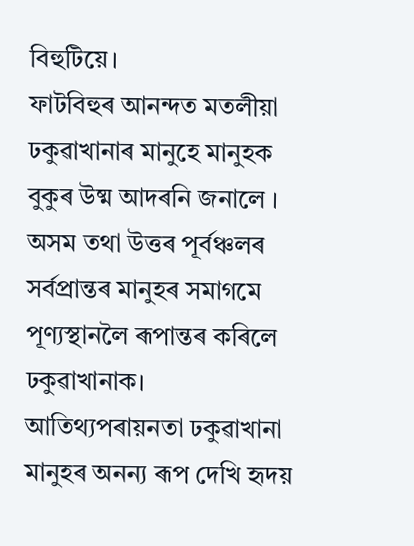বিহুটিয়ে।
ফাটবিহুৰ আনন্দত মতলীয়া ঢকুৱাখানাৰ মানুহে মানুহক বুকুৰ উষ্ম আদৰনি জনালে । অসম তথা উত্তৰ পূৰ্বঞ্চলৰ সৰ্বপ্ৰান্তৰ মানুহৰ সমাগমে পূণ্যস্থানলৈ ৰূপান্তৰ কৰিলে ঢকুৱাখানাক। আতিথ্যপৰায়নতা ঢকুৱাখানা মানুহৰ অনন্য ৰূপ দেখি হৃদয়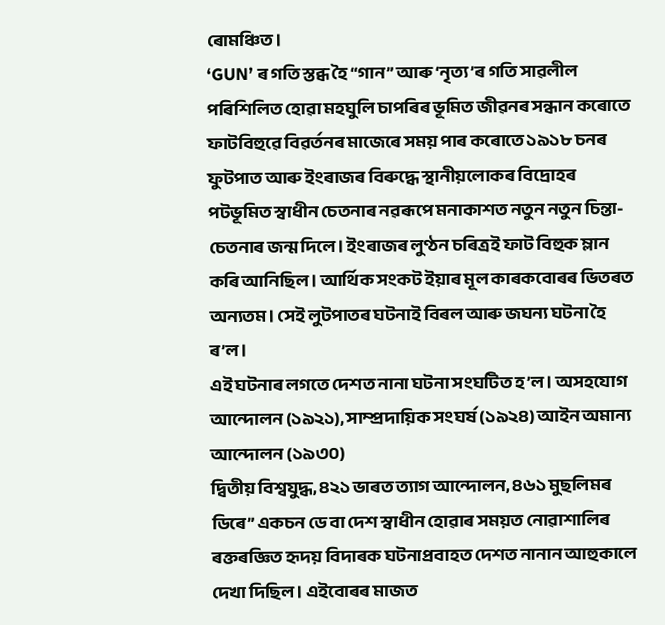ৰোমঞ্চিত।
‘GUN’ ৰ গতি স্তব্ধ হৈ “গান” আৰু ‘নৃত্য’ৰ গতি সাৱলীল পৰিশিলিত হোৱা মহঘুলি চাপৰিৰ ভূমিত জীৱনৰ সন্ধান কৰোতে ফাটবিহুৱে বিৱৰ্তনৰ মাজেৰে সময় পাৰ কৰোতে ১৯১৮ চনৰ ফুটপাত আৰু ইংৰাজৰ বিৰুদ্ধে স্থানীয়লোকৰ বিদ্ৰোহৰ পটভূমিত স্বাধীন চেতনাৰ নৱৰূপে মনাকাশত নতুন নতুন চিন্তা-চেতনাৰ জন্ম দিলে। ইংৰাজৰ লুণ্ঠন চৰিত্ৰই ফাট বিহুক ম্লান কৰি আনিছিল। আর্থিক সংকট ইয়াৰ মূল কাৰকবোৰৰ ভিতৰত অন্যতম। সেই লুটপাতৰ ঘটনাই বিৰল আৰু জঘন্য ঘটনা হৈ ৰ’ল।
এই ঘটনাৰ লগতে দেশত নানা ঘটনা সংঘটিত হ’ল। অসহযোগ আন্দোলন (১৯২১), সাম্প্রদায়িক সংঘর্ষ (১৯২৪) আইন অমান্য আন্দোলন (১৯৩০)
দ্বিতীয় বিশ্বযুদ্ধ, ৪২১ ভাৰত ত্যাগ আন্দোলন, ৪৬১ মুছলিমৰ ডিৰে” একচন ডে বা দেশ স্বাধীন হোৱাৰ সময়ত নোৱাশালিৰ ৰক্তৰজ্ঞিত হৃদয় বিদাৰক ঘটনাপ্রবাহত দেশত নানান আহুকালে দেখা দিছিল। এইবোৰৰ মাজত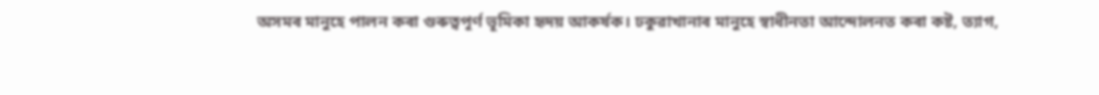অসমৰ মানুহে পালন কৰা গুৰুত্বপূৰ্ণ ভূমিকা হৃদয় আকর্ষক। ঢকুৱাখানাৰ মানুহে স্বাধীনতা আন্দোলনত কৰা কষ্ট, ত্যাগ,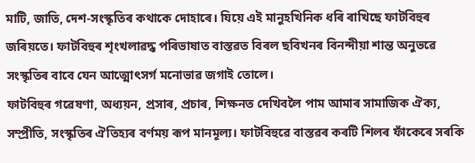মাটি, জাতি, দেশ-সংস্কৃতিৰ কথাকে দোহাৰে। যিয়ে এই মানুহখিনিক ধৰি ৰাখিছে ফাটবিহুৰ জৰিয়তে। ফাটবিহুৰ শৃংখলাৱদ্ধ পৰিভাষাত বাস্তৱত বিৰল ছবিখনৰ বিনন্দীয়া শান্ত অনুভৱে সংস্কৃতিৰ বাবে যেন আত্মোৎসর্গ মনোভাৱ জগাই তোলে।
ফাটবিহুৰ গৱেষণা, অধ্যয়ন, প্ৰসাৰ, প্ৰচাৰ, শিক্ষনত দেখিবলৈ পাম আমাৰ সামাজিক ঐক্য, সম্প্রীতি, সংস্কৃতিৰ ঐতিহ্যৰ বৰ্ণময় ৰূপ মানমূল্য। ফাটবিহুৱে বাস্তৱৰ কৰটি শিলৰ ফাঁকেৰে সৰকি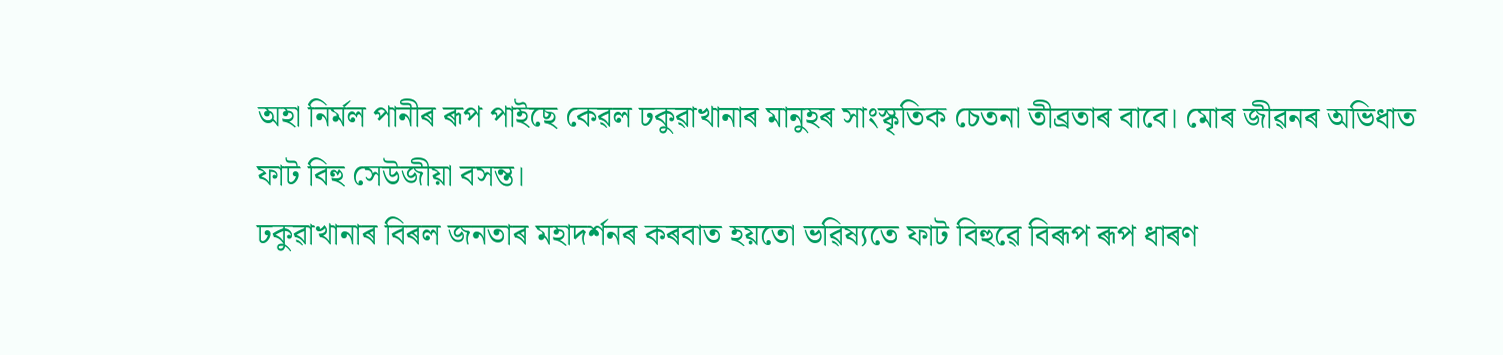অহা নিৰ্মল পানীৰ ৰূপ পাইছে কেৱল ঢকুৱাখানাৰ মানুহৰ সাংস্কৃতিক চেতনা তীব্ৰতাৰ বাবে। মোৰ জীৱনৰ অভিধাত ফাট বিহু সেউজীয়া বসন্ত।
ঢকুৱাখানাৰ বিৰল জনতাৰ মহাদৰ্শনৰ কৰবাত হয়তো ভৱিষ্যতে ফাট বিহুৱে বিৰূপ ৰূপ ধাৰণ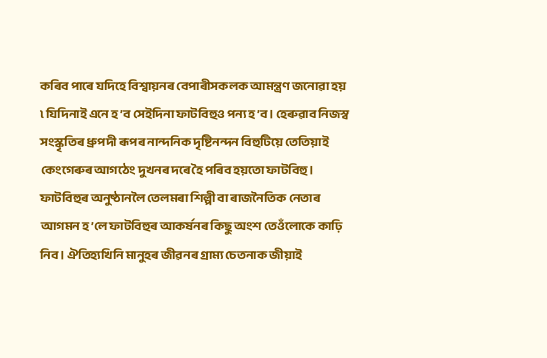কৰিব পাৰে যদিহে বিশ্বায়নৰ বেপাৰীসকলক আমন্ত্ৰণ জনোৱা হয় ৷ যিদিনাই এনে হ’ব সেইদিনা ফাটবিহুও পন্য হ’ব। হেৰুৱাব নিজস্ব সংস্কৃতিৰ ধ্ৰুপদী ৰূপৰ নান্দনিক দৃষ্টিনন্দন বিহুটিয়ে তেতিয়াই কেংগেৰুৰ আগঠেং দুখনৰ দৰে হৈ পৰিব হয়তো ফাটবিহু।
ফাটবিহুৰ অনুষ্ঠানলৈ তেলমৰা শিল্পী বা ৰাজনৈতিক নেতাৰ আগমন হ’লে ফাটবিহুৰ আকৰ্ষনৰ কিছু অংশ তেওঁলোকে কাঢ়ি নিব। ঐতিহ্যখিনি মানুহৰ জীৱনৰ গ্ৰাম্য চেতনাক জীয়াই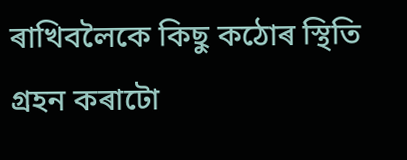ৰাখিবলৈকে কিছু কঠোৰ স্থিতি গ্রহন কৰাটো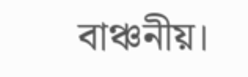বাঞ্চনীয়।